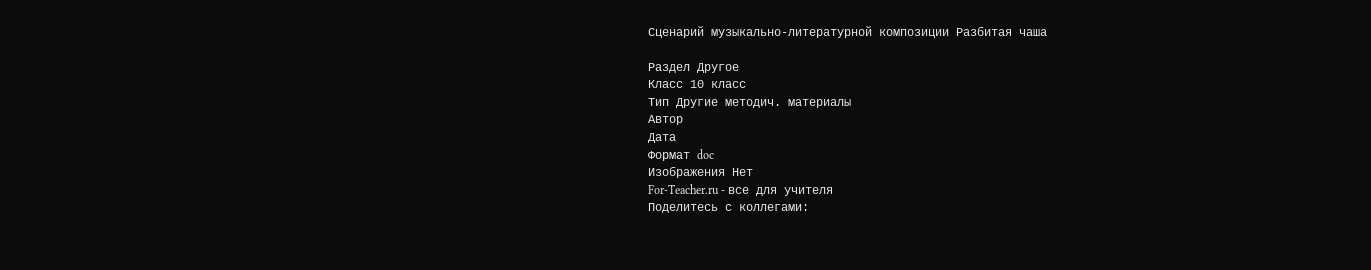Сценарий музыкально-литературной композиции Разбитая чаша

Раздел Другое
Класс 10 класс
Тип Другие методич. материалы
Автор
Дата
Формат doc
Изображения Нет
For-Teacher.ru - все для учителя
Поделитесь с коллегами: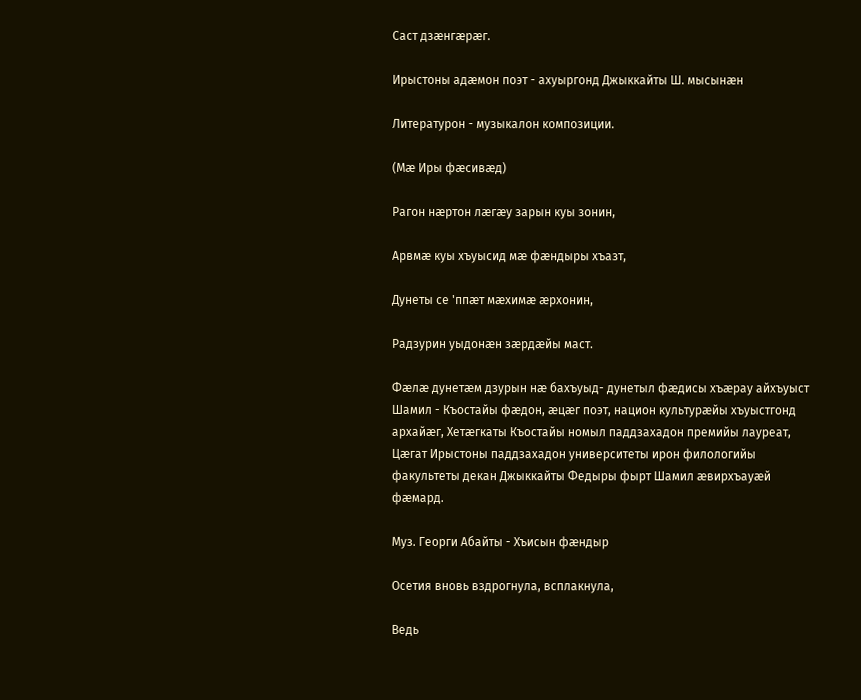Саст дзæнгæрæг.

Ирыстоны адæмон поэт - ахуыргонд Джыккайты Ш. мысынæн

Литературон - музыкалон композиции.

(Мæ Иры фæсивæд)

Рагон нæртон лæгæу зарын куы зонин,

Арвмæ куы хъуысид мæ фæндыры хъазт,

Дунеты се 'ппæт мæхимæ æрхонин,

Радзурин уыдонæн зæрдæйы маст.

Фæлæ дунетæм дзурын нæ бахъуыд- дунетыл фæдисы хъæрау айхъуыст Шамил - Къостайы фæдон, æцæг поэт, национ культурæйы хъуыстгонд архайæг, Хетæгкаты Къостайы номыл паддзахадон премийы лауреат, Цæгат Ирыстоны паддзахадон университеты ирон филологийы факультеты декан Джыккайты Федыры фырт Шамил æвирхъауæй фæмард.

Муз. Георги Абайты - Хъисын фæндыр

Осетия вновь вздрогнула, всплакнула,

Ведь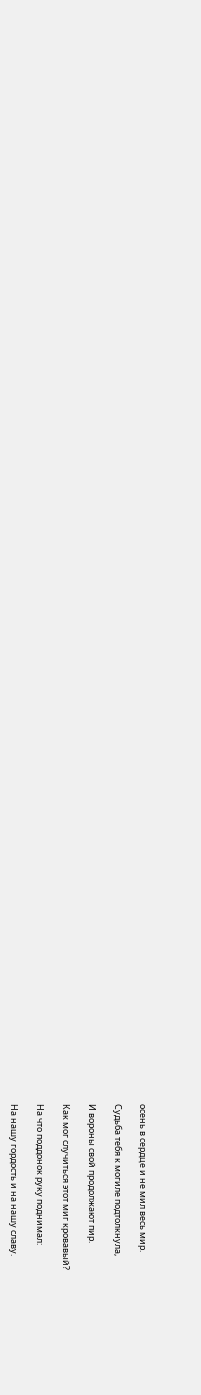осень в сердце и не мил весь мир.

Судьба тебя к могиле подтолкнула,

И вороны свой продолжают пир.

Как мог случиться этот миг кровавый?

На что поддонок руку поднимал:

На нашу гордость и на нашу славу.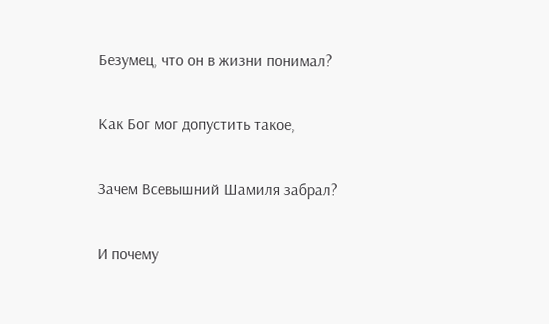Безумец, что он в жизни понимал?

Как Бог мог допустить такое,

Зачем Всевышний Шамиля забрал?

И почему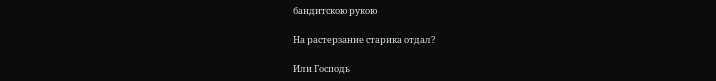бандитскою рукою

На растерзание старика отдал?

Или Господь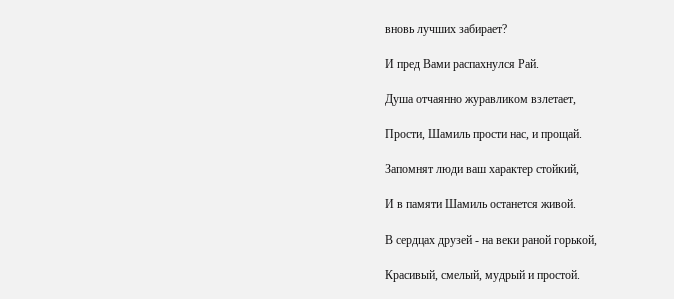вновь лучших забирает?

И пред Вами распахнулся Рай.

Душа отчаянно журавликом взлетает,

Прости, Шамиль прости нас, и прощай.

Запомнят люди ваш характер стойкий,

И в памяти Шамиль останется живой.

В сердцах друзей - на веки раной горькой,

Красивый, смелый, мудрый и простой.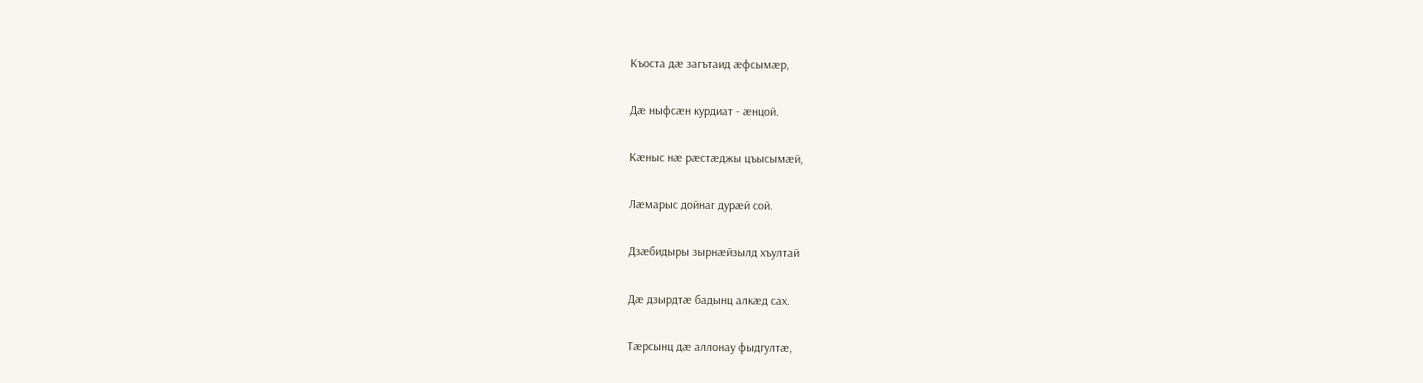Къоста дæ загътаид æфсымæр,

Дæ ныфсæн курдиат - æнцой.

Кæныс нæ рæстæджы цъысымæй,

Лæмарыс дойнаг дурæй сой.

Дзæбидыры зырнæйзылд хъултай

Дæ дзырдтæ бадынц алкæд сах.

Тæрсынц дæ аллонау фыдгултæ,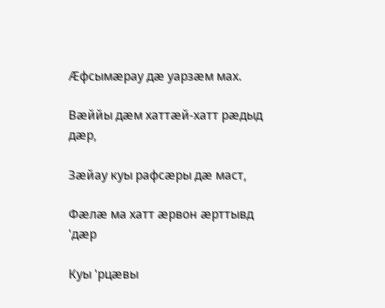Æфсымæрау дæ уарзæм мах.

Вæййы дæм хаттæй-хатт рæдыд дæр,

Зæйау куы рафсæры дæ маст,

Фæлæ ма хатт æрвон æрттывд 'дæр

Куы 'рцæвы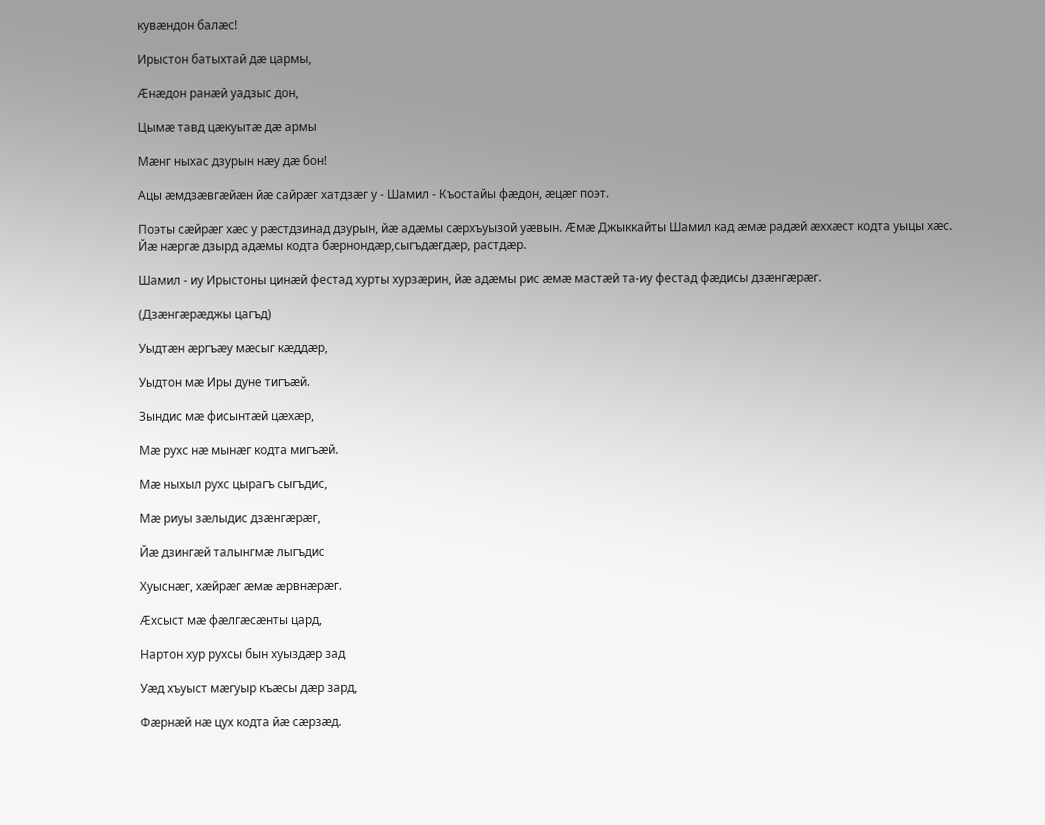кувæндон балæс!

Ирыстон батыхтай дæ цармы,

Æнæдон ранæй уадзыс дон,

Цымæ тавд цæкуытæ дæ армы

Мæнг ныхас дзурын нæу дæ бон!

Ацы æмдзæвгæйæн йæ сайрæг хатдзæг у - Шамил - Къостайы фæдон, æцæг поэт.

Поэты сæйрæг хæс у рæстдзинад дзурын, йæ адæмы сæрхъуызой уæвын. Æмæ Джыккайты Шамил кад æмæ радæй æххæст кодта уыцы хæс. Йæ нæргæ дзырд адæмы кодта бæрнондæр,сыгъдæгдæр, растдæр.

Шамил - иу Ирыстоны цинæй фестад хурты хурзæрин, йæ адæмы рис æмæ мастæй та-иу фестад фæдисы дзæнгæрæг.

(Дзæнгæрæджы цагъд)

Уыдтæн æргъæу мæсыг кæддæр,

Уыдтон мæ Иры дуне тигъæй.

Зындис мæ фисынтæй цæхæр,

Мæ рухс нæ мынæг кодта мигъæй.

Мæ ныхыл рухс цырагъ сыгъдис,

Мæ риуы зæлыдис дзæнгæрæг,

Йæ дзингæй талынгмæ лыгъдис

Хуыснæг, хæйрæг æмæ æрвнæрæг.

Æхсыст мæ фæлгæсæнты цард,

Нартон хур рухсы бын хуыздæр зад

Уæд хъуыст мæгуыр къæсы дæр зард,

Фæрнæй нæ цух кодта йæ сæрзæд.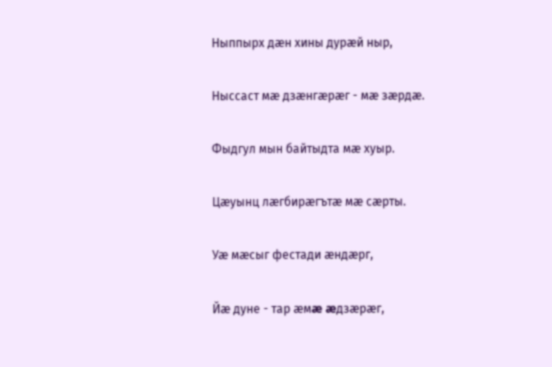Ныппырх дæн хины дурæй ныр,

Ныссаст мæ дзæнгæрæг - мæ зæрдæ.

Фыдгул мын байтыдта мæ хуыр.

Цæуынц лæгбирæгътæ мæ сæрты.

Уæ мæсыг фестади æндæрг,

Йæ дуне - тар æмæ æдзæрæг,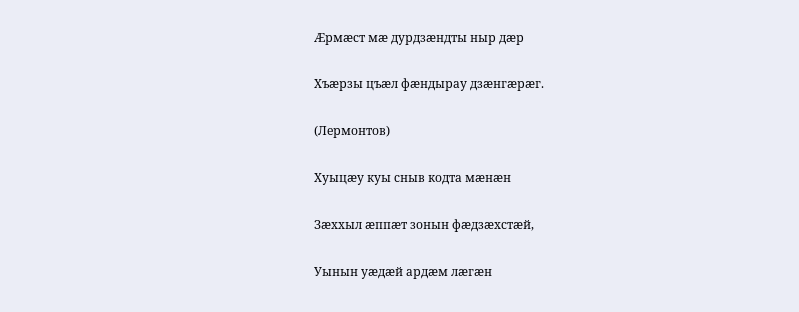Æрмæст мæ дурдзæндты ныр дæр

Хъæрзы цъæл фæндырау дзæнгæрæг.

(Лермонтов)

Хуыцæу куы сныв кодта мæнæн

Зæххыл æппæт зонын фæдзæхстæй,

Уынын уæдæй ардæм лæгæн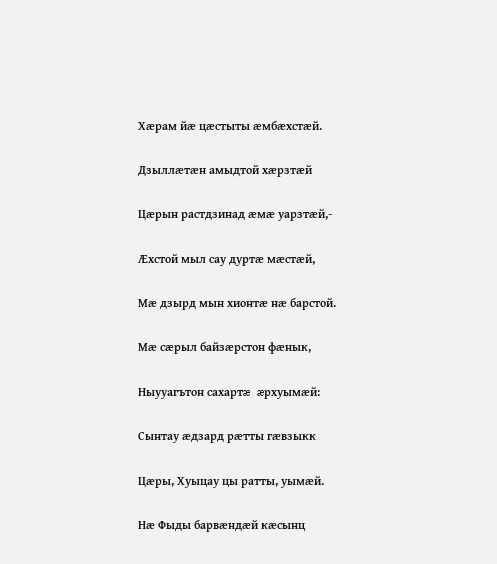Хæрам йæ цæстыты æмбæхстæй.

Дзыллæтæн амыдтой хæрзтæй

Цæрын растдзинад æмæ уарзтæй,-

Æхстой мыл сау дуртæ мæстæй,

Мæ дзырд мын хионтæ нæ барстой.

Мæ сæрыл байзæрстон фæнык,

Ныууагътон сахартæ æрхуымæй:

Сынтау æдзард рæтты гæвзыкк

Цæры, Хуыцау цы ратты, уымæй.

Нæ Фыды барвæндæй кæсынц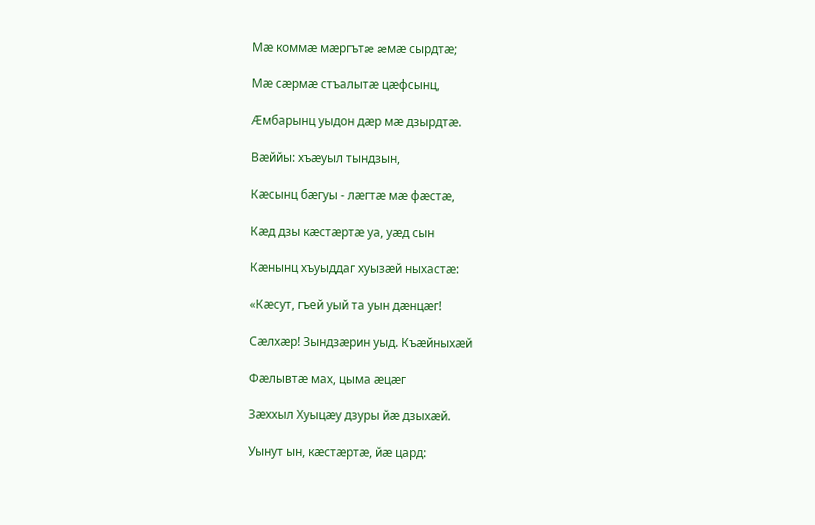Мæ коммæ мæргътæ æмæ сырдтæ;

Мæ сæрмæ стъалытæ цæфсынц,

Æмбарынц уыдон дæр мæ дзырдтæ.

Вæййы: хъæуыл тындзын,

Кæсынц бæгуы - лæгтæ мæ фæстæ,

Кæд дзы кæстæртæ уа, уæд сын

Кæнынц хъуыддаг хуызæй ныхастæ:

«Кæсут, гъей уый та уын дæнцæг!

Сæлхæр! Зындзæрин уыд. Къæйныхæй

Фæлывтæ мах, цыма æцæг

Зæххыл Хуыцæу дзуры йæ дзыхæй.

Уынут ын, кæстæртæ, йæ цард: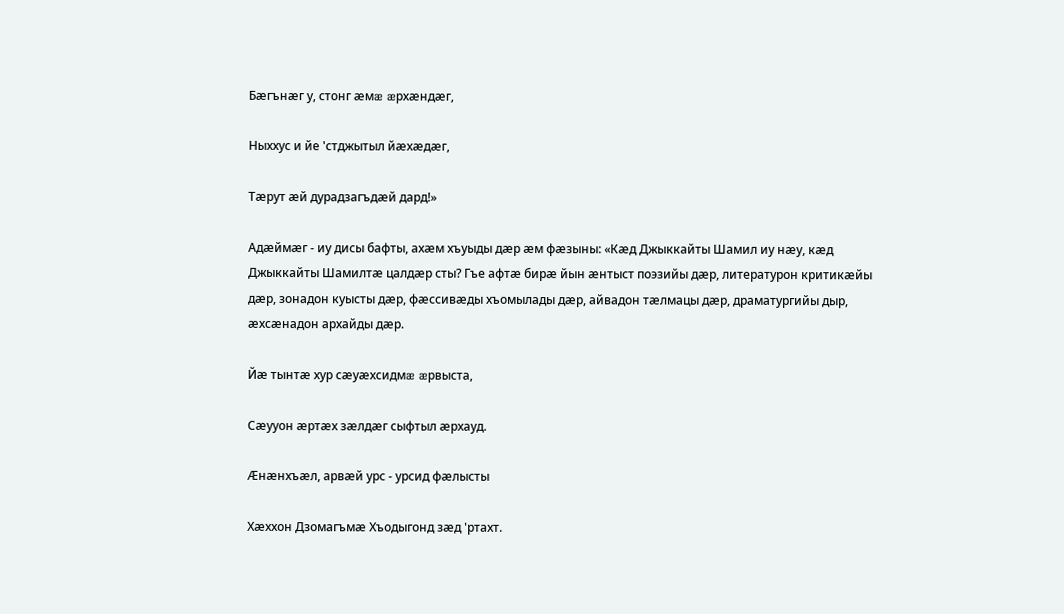Бæгънæг у, стонг æмæ æрхæндæг,

Ныххус и йе 'стджытыл йæхæдæг,

Тæрут æй дурадзагъдæй дард!»

Адæймæг - иу дисы бафты, ахæм хъуыды дæр æм фæзыны: «Кæд Джыккайты Шамил иу нæу, кæд Джыккайты Шамилтæ цалдæр сты? Гъе афтæ бирæ йын æнтыст поэзийы дæр, литературон критикæйы дæр, зонадон куысты дæр, фæссивæды хъомылады дæр, айвадон тæлмацы дæр, драматургийы дыр, æхсæнадон архайды дæр.

Йæ тынтæ хур сæуæхсидмæ æрвыста,

Сæууон æртæх зæлдæг сыфтыл æрхауд.

Æнæнхъæл, арвæй урс - урсид фæлысты

Хæххон Дзомагъмæ Хъодыгонд зæд 'ртахт.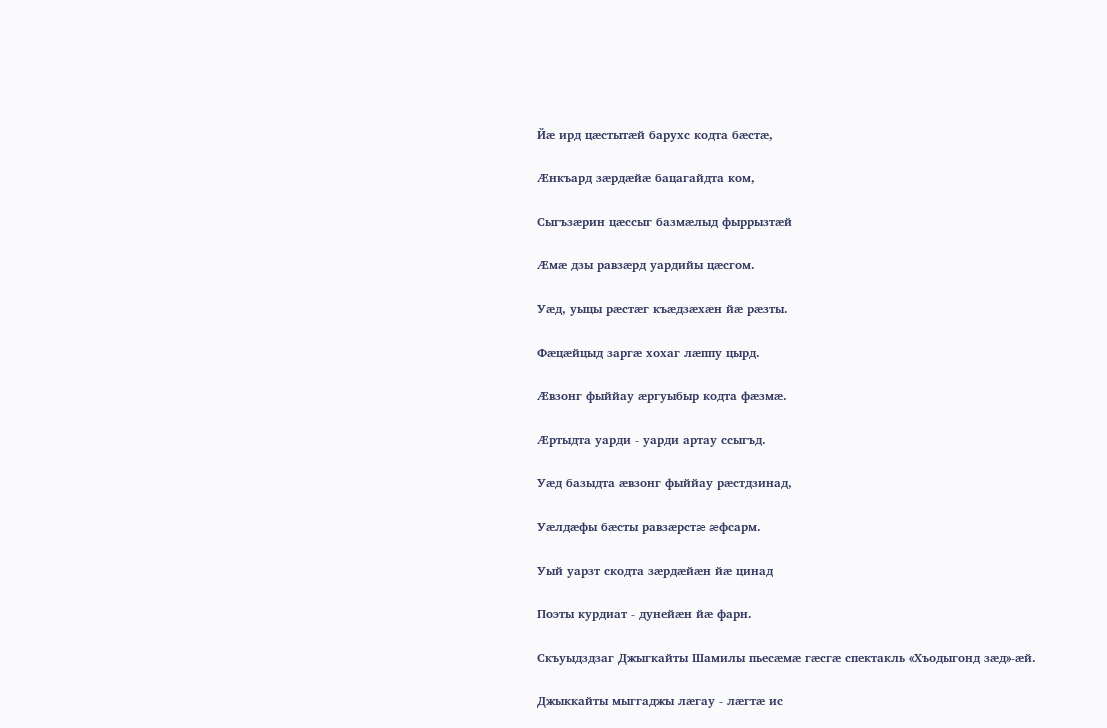Йæ ирд цæстытæй барухс кодта бæстæ,

Æнкъард зæрдæйæ бацагайдта ком,

Сыгъзæрин цæссыг базмæлыд фыррызтæй

Æмæ дзы равзæрд уардийы цæсгом.

Уæд, уыцы рæстæг къæдзæхæн йæ рæзты.

Фæцæйцыд заргæ хохаг лæппу цырд.

Æвзонг фыййау æргуыбыр кодта фæзмæ.

Æртыдта уарди - уарди артау ссыгъд.

Уæд базыдта æвзонг фыййау рæстдзинад,

Уæлдæфы бæсты равзæрстæ æфсарм.

Уый уарзт скодта зæрдæйæн йæ цинад

Поэты курдиат - дунейæн йæ фарн.

Скъуыдздзаг Джыгкайты Шамилы пьесæмæ гæсгæ спектакль «Хъодыгонд зæд»-æй.

Джыккайты мыггаджы лæгау - лæгтæ ис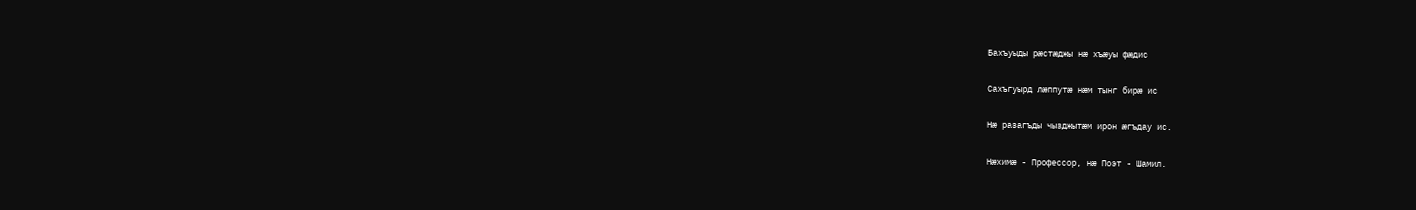Бахъуыды рæстæджы нæ хъæуы фæдис

Сахъгуырд лæппутæ нæм тынг бирæ ис

Нæ разагъды чызджытæм ирон æгъдау ис.

Нæхимæ - Профессор, нæ Поэт - Шамил.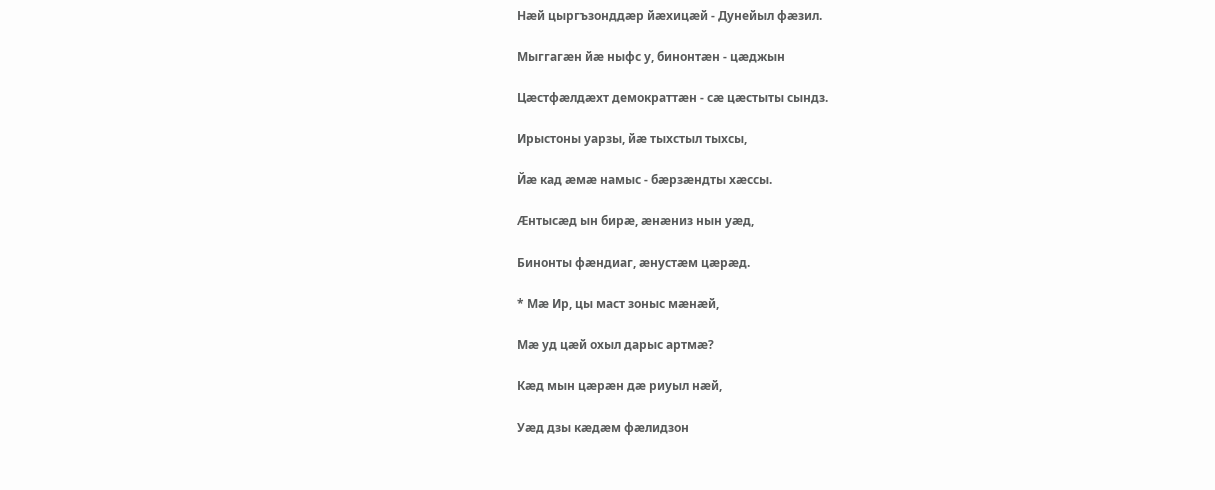Нæй цыргъзонддæр йæхицæй - Дунейыл фæзил.

Мыггагæн йæ ныфс у, бинонтæн - цæджын

Цæстфæлдæхт демократтæн - сæ цæстыты сындз.

Ирыстоны уарзы, йæ тыхстыл тыхсы,

Йæ кад æмæ намыс - бæрзæндты хæссы.

Æнтысæд ын бирæ, æнæниз нын уæд,

Бинонты фæндиаг, æнустæм цæрæд.

* Мæ Ир, цы маст зоныс мæнæй,

Мæ уд цæй охыл дарыс артмæ?

Кæд мын цæрæн дæ риуыл нæй,

Уæд дзы кæдæм фæлидзон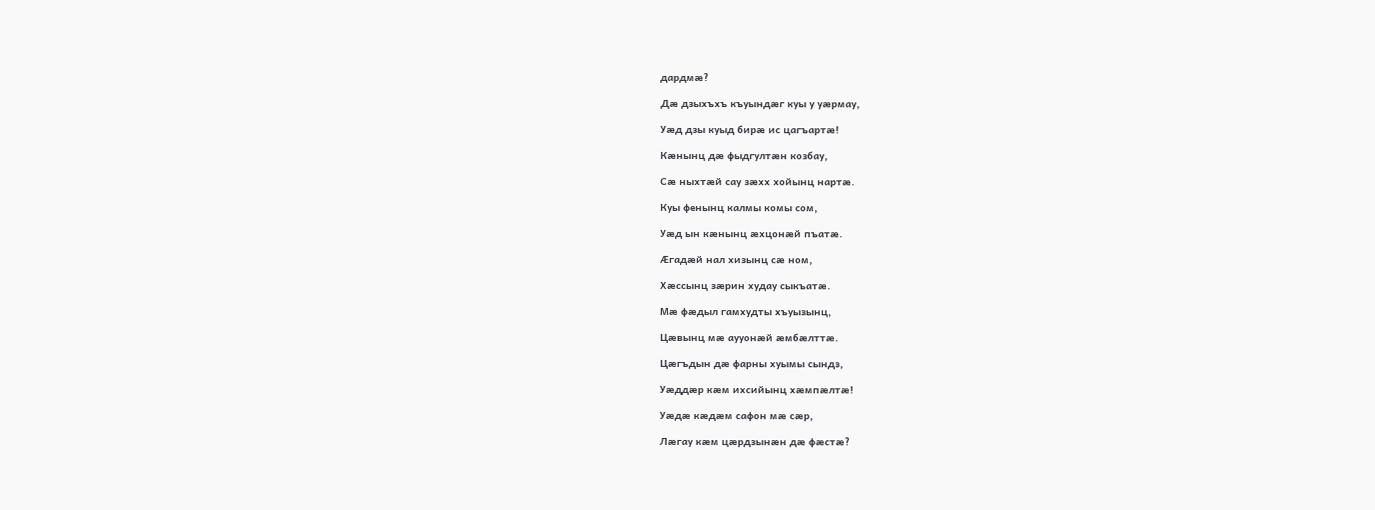дардмæ?

Дæ дзыхъхъ къуындæг куы у уæрмау,

Уæд дзы куыд бирæ ис цагъартæ!

Кæнынц дæ фыдгултæн козбау,

Сæ ныхтæй сау зæхх хойынц нартæ.

Куы фенынц калмы комы сом,

Уæд ын кæнынц æхцонæй пъатæ.

Æгадæй нал хизынц сæ ном,

Хæссынц зæрин худау сыкъатæ.

Мæ фæдыл гамхудты хъуызынц,

Цæвынц мæ аууонæй æмбæлттæ.

Цæгъдын дæ фарны хуымы сындз,

Уæддæр кæм ихсийынц хæмпæлтæ!

Уæдæ кæдæм сафон мæ сæр,

Лæгау кæм цæрдзынæн дæ фæстæ?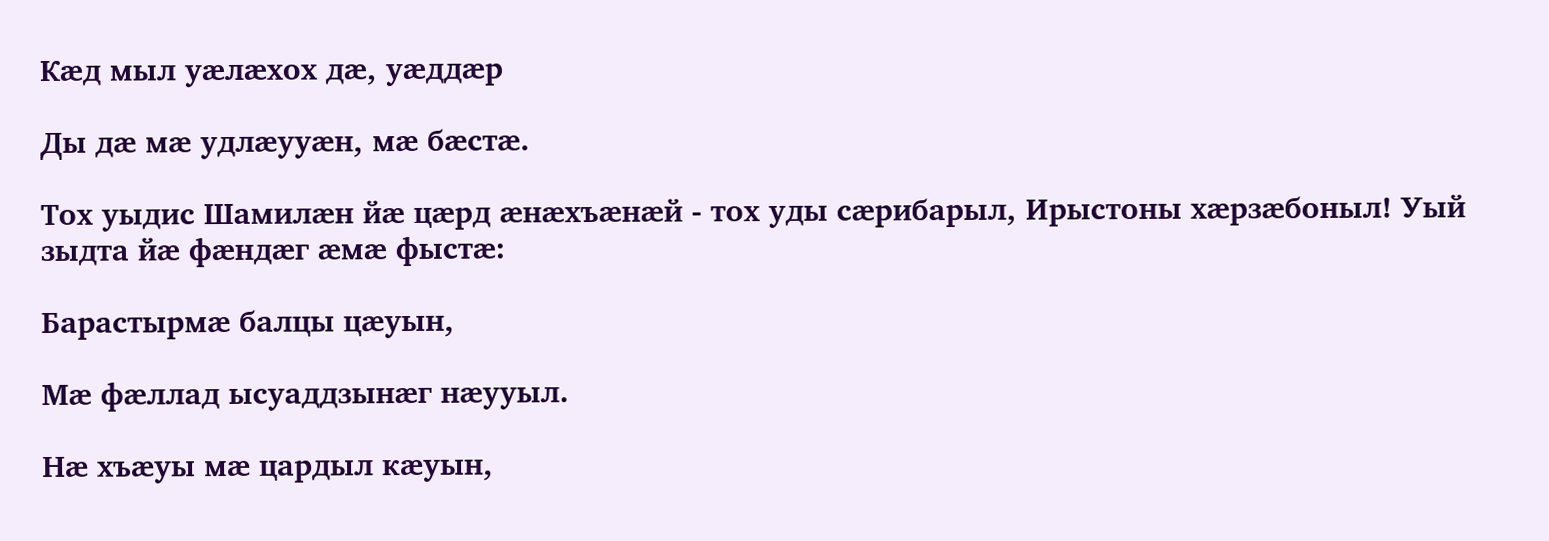Кæд мыл уæлæхох дæ, уæддæр

Ды дæ мæ удлæууæн, мæ бæстæ.

Тох уыдис Шамилæн йæ цæрд æнæхъæнæй - тох уды сæрибарыл, Ирыстоны хæрзæбоныл! Уый зыдта йæ фæндæг æмæ фыстæ:

Барастырмæ балцы цæуын,

Мæ фæллад ысуаддзынæг нæууыл.

Нæ хъæуы мæ цардыл кæуын,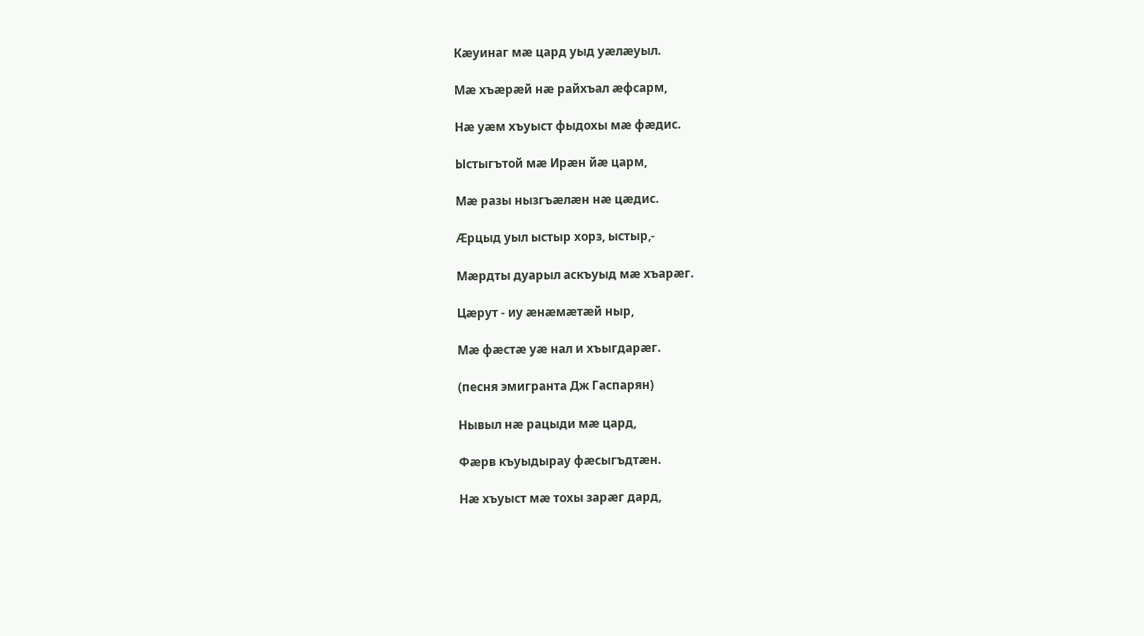Кæуинаг мæ цард уыд уæлæуыл.

Мæ хъæрæй нæ райхъал æфсарм,

Нæ уæм хъуыст фыдохы мæ фæдис.

Ыстыгътой мæ Ирæн йæ царм,

Мæ разы нызгъæлæн нæ цæдис.

Æрцыд уыл ыстыр хорз, ыстыр,-

Мæрдты дуарыл аскъуыд мæ хъарæг.

Цæрут - иу æнæмæтæй ныр,

Мæ фæстæ уæ нал и хъыгдарæг.

(песня эмигранта Дж Гаспарян)

Нывыл нæ рацыди мæ цард,

Фæрв къуыдырау фæсыгъдтæн.

Нæ хъуыст мæ тохы зарæг дард,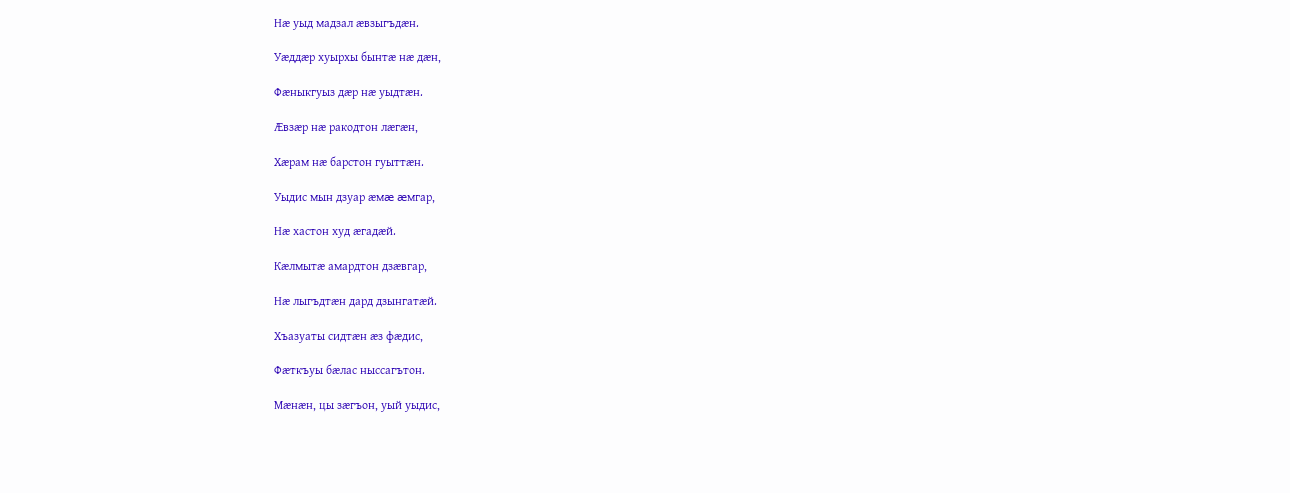Нæ уыд мадзал æвзыгъдæн.

Уæддæр хуырхы бынтæ нæ дæн,

Фæныкгуыз дæр нæ уыдтæн.

Æвзæр нæ ракодтон лæгæн,

Хæрам нæ барстон гуыттæн.

Уыдис мын дзуар æмæ æмгар,

Нæ хастон худ æгадæй.

Кæлмытæ амардтон дзæвгар,

Нæ лыгъдтæн дард дзынгатæй.

Хъазуаты сидтæн æз фæдис,

Фæткъуы бæлас ныссагътон.

Мæнæн, цы зæгъон, уый уыдис,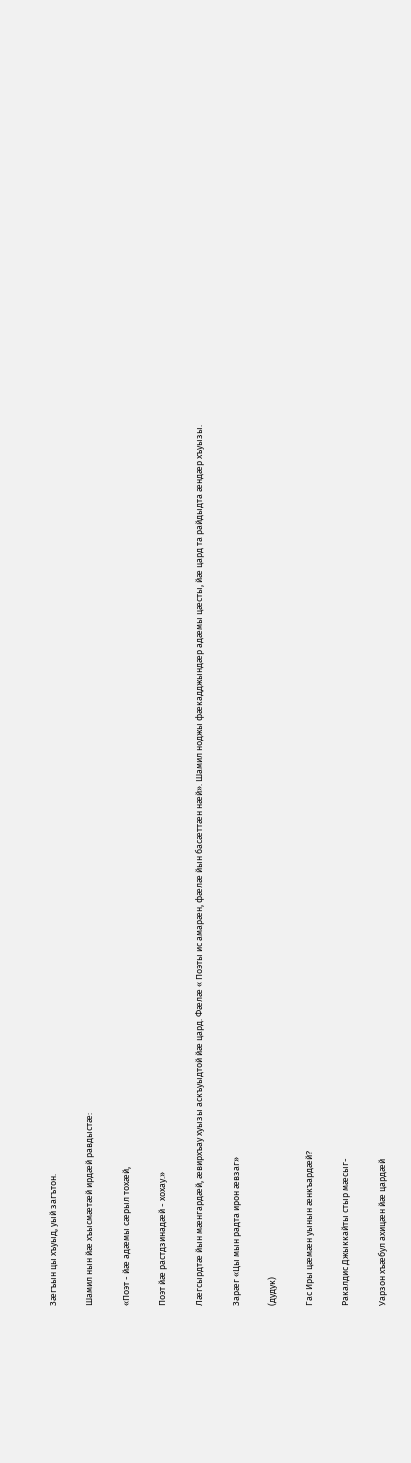Зæгъын цы хъуыд, уый загътон.

Шамил нын йæ хъысмæтæй ирдæй равдыстæ:

«Поэт - йæ адæмы сæрыл тохæй,

Поэт йæ растдзинадæй - хохау.»

Лæгсырдтæ йын мæнгардæй, æвирхъау хуызы аскъуыдтой йæ цард. Фæлæ « Поэты ис амарæн, фæлæ йын басæттæн нæй». Шамил ноджы фæкадджындæр адæмы цæсты, йæ цард та райдыдта æндæр хъуызы.

Зарæг «Цы мын радта ирон æвзаг»

(дудук)

Гас Иры цæмæн уынын æнкъардæй?

Ракалдис Джыккайты стыр мæсыг-

Уарзон хъæбул ахицæн йæ цардæй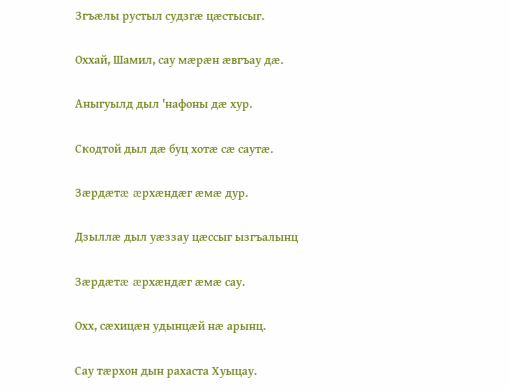Згъæлы рустыл судзгæ цæстысыг.

Оххай, Шамил, сау мæрæн æвгъау дæ.

Аныгуылд дыл 'нафоны дæ хур.

Скодтой дыл дæ буц хотæ сæ саутæ.

Зæрдæтæ æрхæндæг æмæ дур.

Дзыллæ дыл уæззау цæссыг ызгъалынц

Зæрдæтæ æрхæндæг æмæ сау.

Охх, сæхицæн удынцæй нæ арынц.

Сау тæрхон дын рахаста Хуыцау.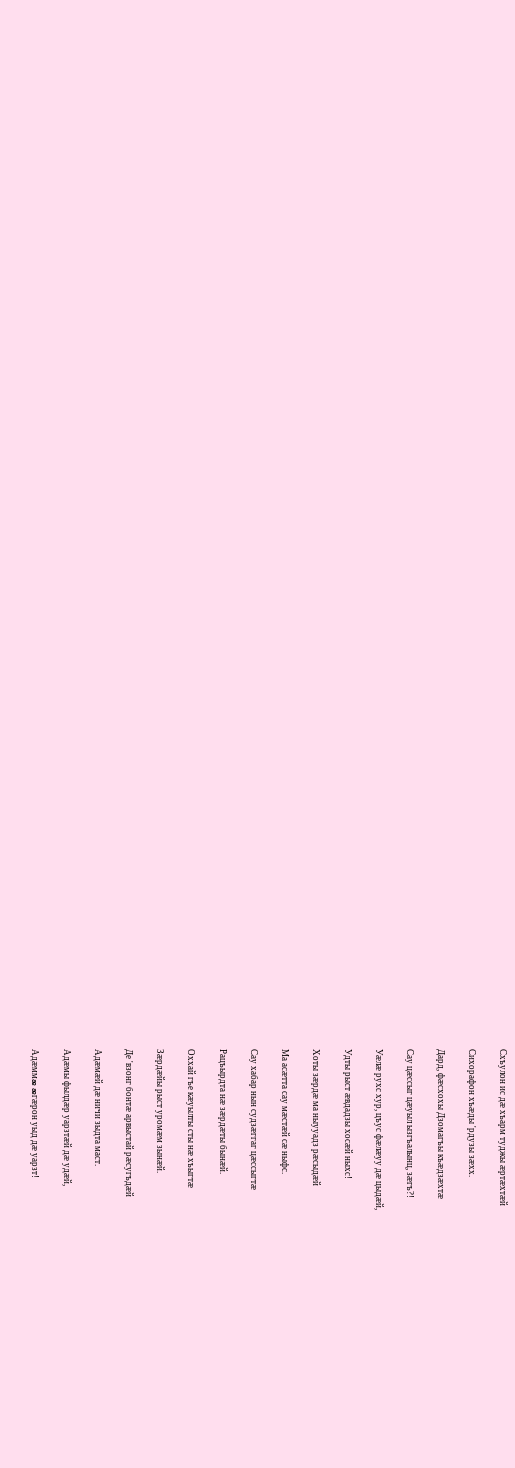Схъулон ис дæ хъарм туджы æртæхтæй

Сихорафон хъæды 'рдузы зæхх.

Дард, фæсхохы Дзомагъы къæдзæхтæ

Сау цæссыг цæуыл ызгъалынц, зæгъ?!

Уæлæ рухс хур, цъус фæлæуу дæ цыдæй,

Удты рыст æвдадзы хосæй ныхс!

Хоты зæрдæ ма ныууадз рæсыдæй

Ма асæтта сау мæстæй сæ ныфс.

Сау хабар нын судзæггаг цæссыгтæ

Рацъырдта нæ зæрдæты бынæй.

Оххай гъе кæуылты сты нæ хъыгтæ

Зæрдæйы рыст уромæм зынæй.

Де 'взонг бонтæ арвыстай рæсугъдæй

Адæмæй дæ ничи зыдта маст.

Адæмы фылдæр уарзтæй дæ удæй,

Адæммæ æгæрон уыд дæ уарзт!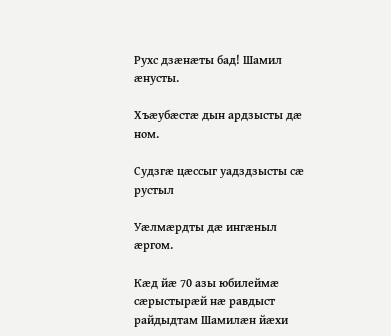Рухс дзæнæты бад! Шамил æнусты.

Хъæубæстæ дын ардзысты дæ ном.

Судзгæ цæссыг уадздзысты сæ рустыл

Уæлмæрдты дæ ингæныл æргом.

Кæд йæ 70 азы юбилеймæ сæрыстырæй нæ равдыст райдыдтам Шамилæн йæхи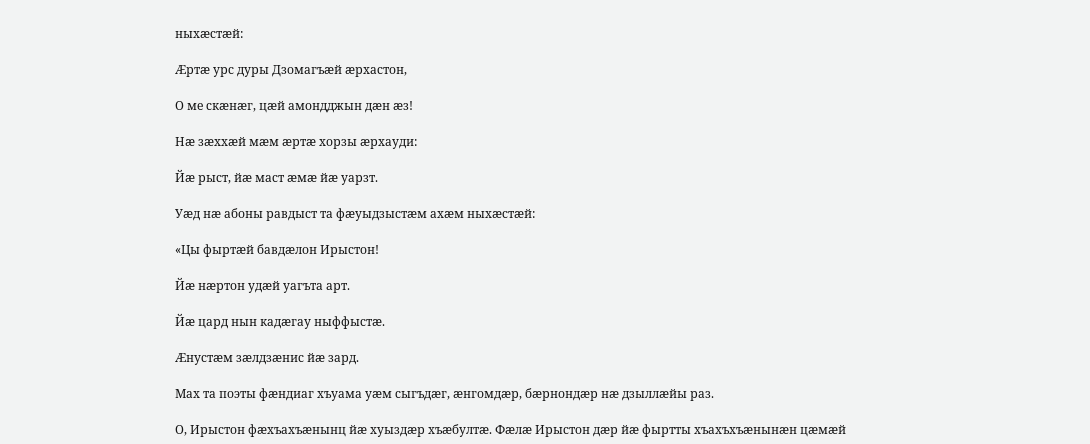ныхæстæй:

Æртæ урс дуры Дзомагъæй æрхастон,

О ме скæнæг, цæй амондджын дæн æз!

Нæ зæххæй мæм æртæ хорзы æрхауди:

Йæ рыст, йæ маст æмæ йæ уарзт.

Уæд нæ абоны равдыст та фæуыдзыстæм ахæм ныхæстæй:

«Цы фыртæй бавдæлон Ирыстон!

Йæ нæртон удæй уагъта арт.

Йæ цард нын кадæгау ныффыстæ.

Æнустæм зæлдзæнис йæ зард.

Мах та поэты фæндиаг хъуама уæм сыгъдæг, æнгомдæр, бæрнондæр нæ дзыллæйы раз.

О, Ирыстон фæхъахъæнынц йæ хуыздæр хъæбултæ. Фæлæ Ирыстон дæр йæ фыртты хъахъхъæнынæн цæмæй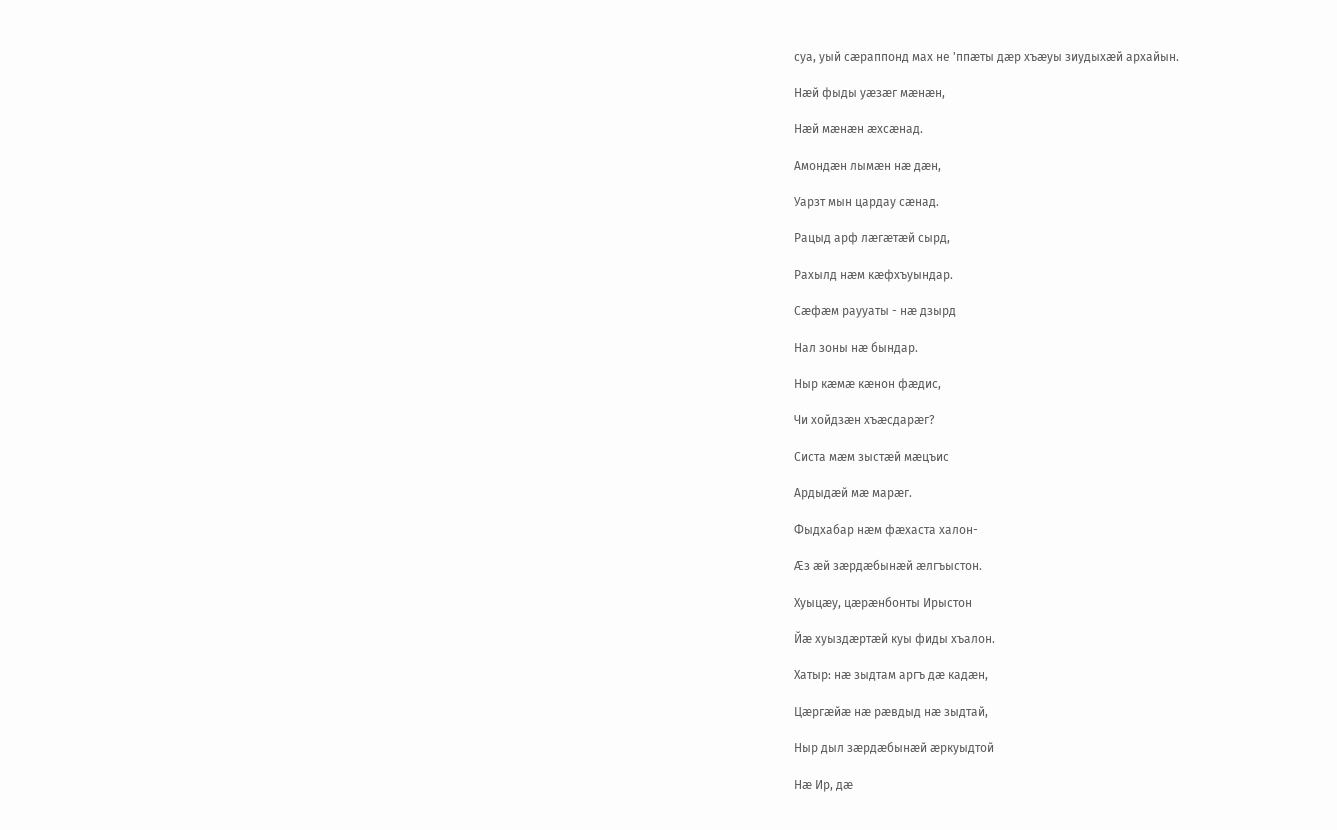суа, уый сæраппонд мах не 'ппæты дæр хъæуы зиудыхæй архайын.

Нæй фыды уæзæг мæнæн,

Нæй мæнæн æхсæнад.

Амондæн лымæн нæ дæн,

Уарзт мын цардау сæнад.

Рацыд арф лæгæтæй сырд,

Рахылд нæм кæфхъуындар.

Сæфæм раууаты - нæ дзырд

Нал зоны нæ бындар.

Ныр кæмæ кæнон фæдис,

Чи хойдзæн хъæсдарæг?

Систа мæм зыстæй мæцъис

Ардыдæй мæ марæг.

Фыдхабар нæм фæхаста халон-

Æз æй зæрдæбынæй æлгъыстон.

Хуыцæу, цæрæнбонты Ирыстон

Йæ хуыздæртæй куы фиды хъалон.

Хатыр: нæ зыдтам аргъ дæ кадæн,

Цæргæйæ нæ рæвдыд нæ зыдтай,

Ныр дыл зæрдæбынæй æркуыдтой

Нæ Ир, дæ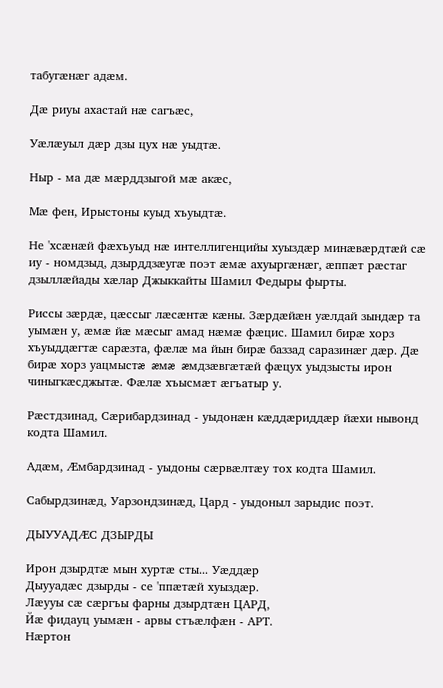табугæнæг адæм.

Дæ риуы ахастай нæ сагъæс,

Уæлæуыл дæр дзы цух нæ уыдтæ.

Ныр - ма дæ мæрддзыгой мæ акæс,

Мæ фен, Ирыстоны куыд хъуыдтæ.

Не 'хсæнæй фæхъуыд нæ интеллигенцийы хуыздæр минæвæрдтæй сæ иу - номдзыд, дзырддзæугæ поэт æмæ ахуыргæнæг, æппæт рæстаг дзыллæйады хæлар Джыккайты Шамил Федыры фырты.

Риссы зæрдæ, цæссыг лæсæнтæ кæны. Зæрдæйæн уæлдай зындæр та уымæн у, æмæ йæ мæсыг амад нæмæ фæцис. Шамил бирæ хорз хъуыддæгтæ сарæзта, фæлæ ма йын бирæ баззад саразинæг дæр. Дæ бирæ хорз уацмыстæ æмæ æмдзæвгæтæй фæцух уыдзысты ирон чиныгкæсджытæ. Фæлæ хъысмæт æгъатыр у.

Рæстдзинад, Сæрибардзинад - уыдонæн кæддæриддæр йæхи нывонд кодта Шамил.

Адæм, Æмбардзинад - уыдоны сæрвæлтæу тох кодта Шамил.

Сабырдзинæд, Уарзондзинæд, Цард - уыдоныл зарыдис поэт.

ДЫУУАДÆС ДЗЫРДЫ

Ирон дзырдтæ мын хуртæ сты... Уæддæр
Дыууадæс дзырды - се 'ппæтæй хуыздæр.
Лæууы сæ сæргъы фарны дзырдтæн ЦАРД,
Йæ фидауц уымæн - арвы стъæлфæн - АРТ.
Нæртон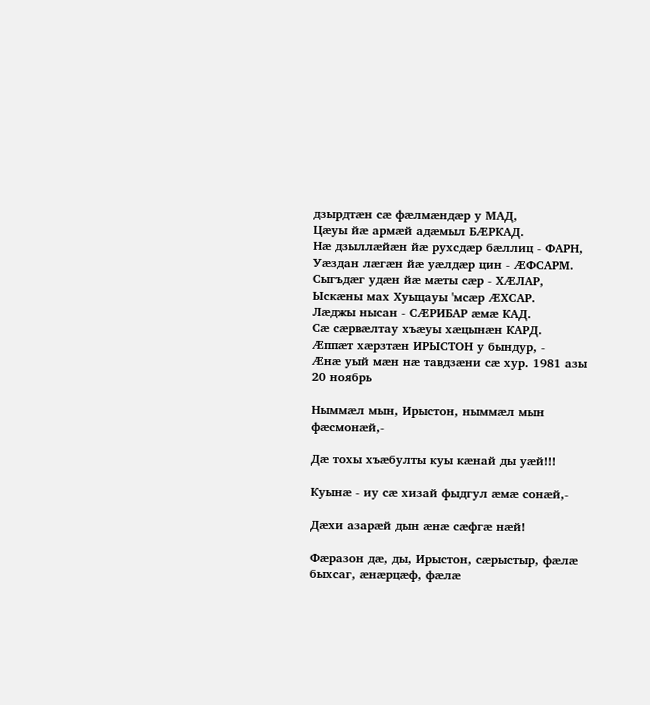дзырдтæн сæ фæлмæндæр у МАД,
Цæуы йæ армæй адæмыл БÆРКАД.
Нæ дзыллæйæн йæ рухсдæр бæллиц - ФАРН,
Уæздан лæгæн йæ уæлдæр цин - ÆФСАРМ.
Сыгъдæг удæн йæ мæты сæр - ХÆЛАР,
Ыскæны мах Хуыцауы 'мсæр ÆХСАР.
Лæджы нысан - СÆРИБАР æмæ КАД.
Сæ сæрвæлтау хъæуы хæцынæн КАРД.
Æппæт хæрзтæн ИРЫСТОН у бындур, -
Æнæ уый мæн нæ тавдзæни сæ хур. 1981 азы 20 ноябрь

Ныммæл мын, Ирыстон, ныммæл мын фæсмонæй,-

Дæ тохы хъæбулты куы кæнай ды уæй!!!

Куынæ - иу сæ хизай фыдгул æмæ сонæй,-

Дæхи азарæй дын æнæ сæфгæ нæй!

Фæразон дæ, ды, Ирыстон, сæрыстыр, фæлæ быхсаг, æнæрцæф, фæлæ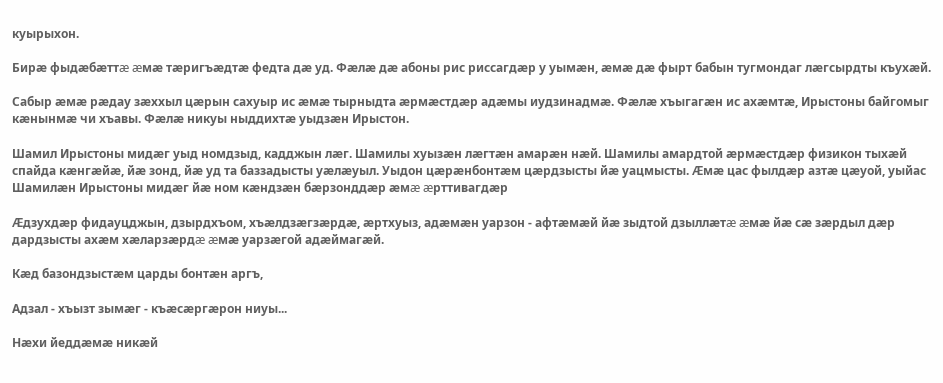куырыхон.

Бирæ фыдæбæттæ æмæ тæригъæдтæ федта дæ уд. Фæлæ дæ абоны рис риссагдæр у уымæн, æмæ дæ фырт бабын тугмондаг лæгсырдты къухæй.

Сабыр æмæ рæдау зæххыл цæрын сахуыр ис æмæ тырныдта æрмæстдæр адæмы иудзинадмæ. Фæлæ хъыгагæн ис ахæмтæ, Ирыстоны байгомыг кæнынмæ чи хъавы. Фæлæ никуы ныддихтæ уыдзæн Ирыстон.

Шамил Ирыстоны мидæг уыд номдзыд, кадджын лæг. Шамилы хуызæн лæгтæн амарæн нæй. Шамилы амардтой æрмæстдæр физикон тыхæй спайда кæнгæйæ, йæ зонд, йæ уд та баззадысты уæлæуыл. Уыдон цæрæнбонтæм цæрдзысты йæ уацмысты. Æмæ цас фылдæр азтæ цæуой, уыйас Шамилæн Ирыстоны мидæг йæ ном кæндзæн бæрзонддæр æмæ æрттивагдæр

Æдзухдæр фидауцджын, дзырдхъом, хъæлдзæгзæрдæ, æртхуыз, адæмæн уарзон - афтæмæй йæ зыдтой дзыллæтæ æмæ йæ сæ зæрдыл дæр дардзысты ахæм хæларзæрдæ æмæ уарзæгой адæймагæй.

Кæд базондзыстæм царды бонтæн аргъ,

Адзал - хъызт зымæг - къæсæргæрон ниуы...

Нæхи йеддæмæ никæй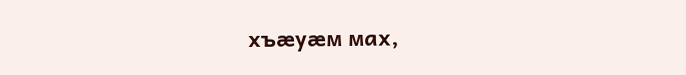хъæуæм мах,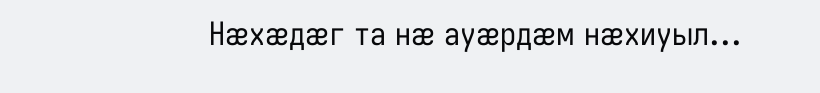Нæхæдæг та нæ ауæрдæм нæхиуыл...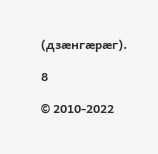(дзæнгæрæг).

8

© 2010-2022